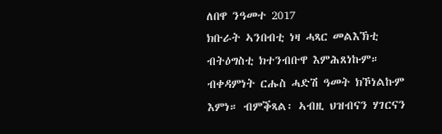ለበዋ ንዓመተ 2017
ክቡራት ኣንበብቲ ነዛ ሓጻር መልእኽቲ ብትዕግስቲ ክተንብቡዋ እምሕጸነኩም። ብቀዳምነት ርሑስ ሓድሽ ዓመት ክኾነልኩም እምነ። ብምቕጻል፡ ኣብዚ ህዝብናን ሃገርናን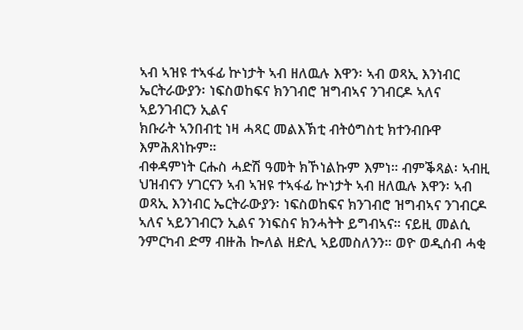ኣብ ኣዝዩ ተኣፋፊ ኵነታት ኣብ ዘለዉሉ እዋን፡ ኣብ ወጻኢ እንነብር ኤርትራውያን፡ ነፍስወከፍና ክንገብሮ ዝግብኣና ንገብርዶ ኣለና ኣይንገብርን ኢልና
ክቡራት ኣንበብቲ ነዛ ሓጻር መልእኽቲ ብትዕግስቲ ክተንብቡዋ እምሕጸነኩም።
ብቀዳምነት ርሑስ ሓድሽ ዓመት ክኾነልኩም እምነ። ብምቕጻል፡ ኣብዚ ህዝብናን ሃገርናን ኣብ ኣዝዩ ተኣፋፊ ኵነታት ኣብ ዘለዉሉ እዋን፡ ኣብ ወጻኢ እንነብር ኤርትራውያን፡ ነፍስወከፍና ክንገብሮ ዝግብኣና ንገብርዶ ኣለና ኣይንገብርን ኢልና ንነፍስና ክንሓትት ይግብኣና። ናይዚ መልሲ ንምርካብ ድማ ብዙሕ ኰለል ዘድሊ ኣይመስለንን። ወዮ ወዲሰብ ሓቂ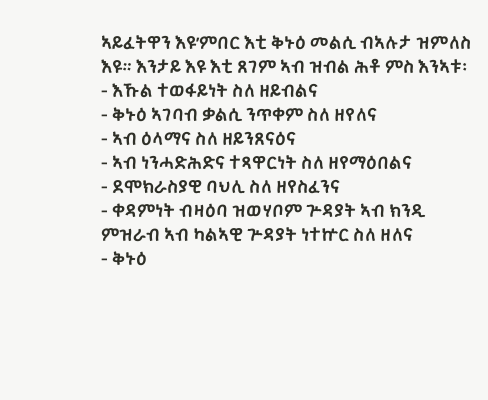ኣይፈትዋን እዩ’ምበር እቲ ቅኑዕ መልሲ ብኣሉታ ዝምለስ እዩ። እንታይ እዩ እቲ ጸገም ኣብ ዝብል ሕቶ ምስ እንኣቱ፡
- እኹል ተወፋይነት ስለ ዘይብልና
- ቅኑዕ ኣገባብ ቃልሲ ንጥቀም ስለ ዘየለና
- ኣብ ዕላማና ስለ ዘይንጸናዕና
- ኣብ ነንሓድሕድና ተጻዋርነት ስለ ዘየማዕበልና
- ደሞክራስያዊ ባህሊ ስለ ዘየስፈንና
- ቀዳምነት ብዛዕባ ዝወሃቦም ጕዳያት ኣብ ክንዲ ምዝራብ ኣብ ካልኣዊ ጕዳያት ነተኵር ስለ ዘለና
- ቅኑዕ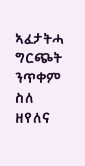ኣፈታትሓ ግርጭት ንጥቀም ስለ ዘየለና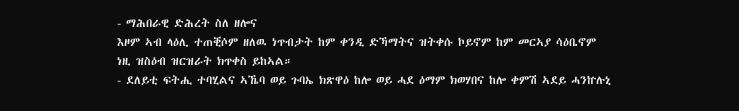- ማሕበራዊ ድሕረት ስለ ዘሎና
እዞም ኣብ ላዕሊ ተጠቒሶም ዘለዉ ነጥብታት ከም ቀንዲ ድኻማትና ዝትቀሱ ኮይኖም ከም መርኣያ ሳዕቤኖም ነዚ ዝስዕብ ዝርዝራት ክጥቀስ ይከኣል።
- ደለይቲ ፍትሒ ተባሂልና ኣኼባ ወይ ጉባኤ ክጽዋዕ ከሎ ወይ ሓደ ዕማም ክወሃበና ከሎ ቀምሽ ኣደይ ሓንኵሉኒ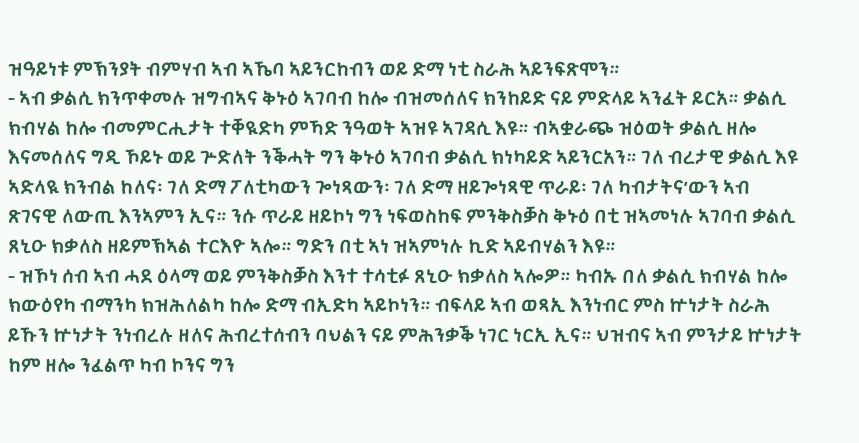ዝዓይነቱ ምኽንያት ብምሃብ ኣብ ኣኼባ ኣይንርከብን ወይ ድማ ነቲ ስራሕ ኣይንፍጽሞን።
- ኣብ ቃልሲ ክንጥቀመሉ ዝግብኣና ቅኑዕ ኣገባብ ከሎ ብዝመሰለና ክንከይድ ናይ ምድላይ ኣንፈት ይርአ። ቃልሲ ክብሃል ከሎ ብመምርሒታት ተቐዪድካ ምኻድ ንዓወት ኣዝዩ ኣገዳሲ እዩ። ብኣቋራጭ ዝዕወት ቃልሲ ዘሎ እናመሰለና ግዲ ኾይኑ ወይ ጕድለት ንቕሓት ግን ቅኑዕ ኣገባብ ቃልሲ ክነካይድ ኣይንርአን። ገለ ብረታዊ ቃልሲ እዩ ኣድላዪ ክንብል ከለና፡ ገለ ድማ ፖለቲካውን ጐነጻውን፡ ገለ ድማ ዘይጐነጻዊ ጥራይ፡ ገለ ካብታትና’ውን ኣብ ጽገናዊ ለውጢ እንኣምን ኢና። ንሱ ጥራይ ዘይኮነ ግን ነፍወስከፍ ምንቅስቓስ ቅኑዕ በቲ ዝኣመነሉ ኣገባብ ቃልሲ ጸኒዑ ክቃለስ ዘይምኽኣል ተርእዮ ኣሎ። ግድን በቲ ኣነ ዝኣምነሉ ኪድ ኣይብሃልን እዩ።
- ዝኾነ ሰብ ኣብ ሓደ ዕላማ ወይ ምንቅስቓስ እንተ ተሳቲፉ ጸኒዑ ክቃለስ ኣሎዎ። ካብኡ በለ ቃልሲ ክብሃል ከሎ ክውዕየካ ብማንካ ክዝሕለልካ ከሎ ድማ ብኢድካ ኣይኮነን። ብፍላይ ኣብ ወጻኢ እንነብር ምስ ኵነታት ስራሕ ይኹን ኵነታት ንነብረሉ ዘለና ሕብረተሰብን ባህልን ናይ ምሕንቃቕ ነገር ነርኢ ኢና። ህዝብና ኣብ ምንታይ ኵነታት ከም ዘሎ ንፈልጥ ካብ ኮንና ግን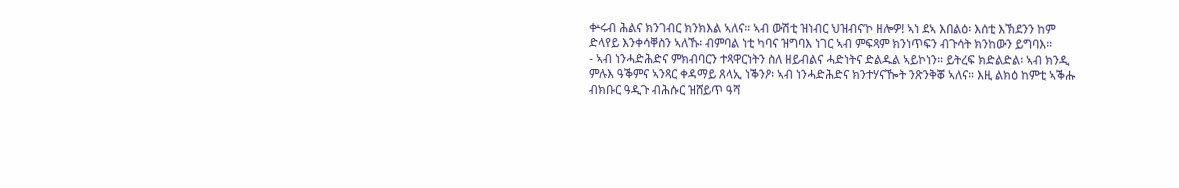ቍሩብ ሕልና ክንገብር ክንክእል ኣለና። ኣብ ውሽቲ ዝነብር ህዝብና’ኮ ዘሎዎ! ኣነ ደኣ እበልዕ፡ እሰቲ እኽደንን ከም ድላየይ እንቀሳቐስን ኣለኹ፡ ብምባል ነቲ ካባና ዝግባእ ነገር ኣብ ምፍጻም ክንነጥፍን ብጉሳት ክንከውን ይግባእ።
- ኣብ ነንሓድሕድና ምክብባርን ተጻዋርነትን ስለ ዘይብልና ሓድነትና ድልዱል ኣይኮነን። ይትረፍ ክድልድል፡ ኣብ ክንዲ ምሉእ ዓቕምና ኣንጻር ቀዳማይ ጸላኢ ነቕንዖ፡ ኣብ ነንሓድሕድና ክንተሃናዀት ንጽንቅቖ ኣለና። እዚ ልክዕ ከምቲ ኣቕሑ ብክቡር ዓዲጉ ብሕሱር ዝሸይጥ ዓሻ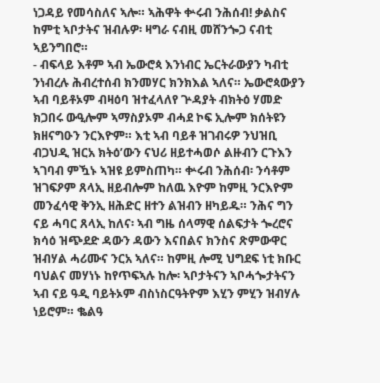ነጋዳይ የመሳስለና ኣሎ። ኣሕዋት ቍሩብ ንሕሰብ! ቃልስና ከምቲ ኣቦታትና ዝብሉዎ፡ ዛግራ ናብዚ መሸንጐጋ ናብቲ ኣይንግበሮ።
- ብፍላይ እቶም ኣብ ኤውሮጳ እንነብር ኤርትራውያን ካብቲ ንነብረሉ ሕብረተሰብ ክንመሃር ክንክእል ኣለና። ኤውሮጳውያን ኣብ ባይቶኦም ብዛዕባ ዝተፈላለየ ጕዳያት ብክትዕ ሃመድ ክጋበሩ ውዒሎም ኣማስያኦም ብሓደ ኮፍ ኢሎም ክሰትዩን ክዘናግዑን ንርእዮም። እቲ ኣብ ባይቶ ዝገብሩዎ ንህዝቢ ብጋህዲ ዝርአ ክትዕ’ውን ናህሪ ዘይተሓወሶ ልዙብን ርጉእን ኣገባብ ምዃኑ ኣዝዩ ይምስጠካ። ቍሩብ ንሕሰብ፡ ንሳቶም ዝገፍዖም ጸላኢ ዘይብሎም ከለዉ እዮም ከምዚ ንርእዮም መንፈሳዊ ቅንኢ ዘሕድር ዘተን ልዝብን ዘካይዱ። ንሕና ግን ናይ ሓባር ጸላኢ ከለና፡ ኣብ ግዜ ሰላማዊ ሰልፍታት ጐረሮና ክሳዕ ዝጭደድ ዳውን ዳውን እናበልና ክንስና ጽምውዋር ዝብሃል ሓሪሙና ንርአ ኣለና። ከምዚ ሎሚ ህግደፍ ነቲ ክቡር ባህልና መሃነኑ ከየጥፍኣሉ ከሎ፡ ኣቦታትናን ኣቦሓጐታትናን ኣብ ናይ ዓዲ ባይትኦም ብስነስርዓትዮም እሂን ምሂን ዝብሃሉ ነይሮም። ቈልዓ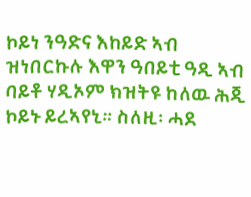ኮይነ ንዓድና እከይድ ኣብ ዝነበርኩሉ እዋን ዓበይቲ ዓዲ ኣብ ባይቶ ሃዲኦም ክዝትዩ ከለዉ ሕጂ ኮይኑ ይረኣየኒ። ስለዚ፡ ሓደ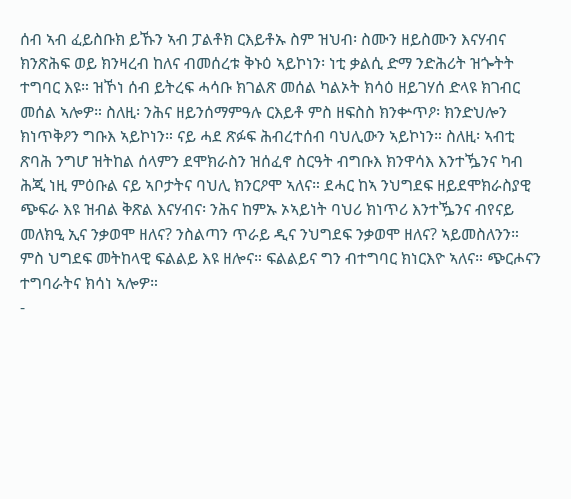ሰብ ኣብ ፈይስቡክ ይኹን ኣብ ፓልቶክ ርእይቶኡ ስም ዝህብ፡ ስሙን ዘይስሙን እናሃብና ክንጽሕፍ ወይ ክንዛረብ ከለና ብመሰረቱ ቅኑዕ ኣይኮነን፡ ነቲ ቃልሲ ድማ ንድሕሪት ዝጐትት ተግባር እዩ። ዝኾነ ሰብ ይትረፍ ሓሳቡ ክገልጽ መሰል ካልኦት ክሳዕ ዘይገሃሰ ድላዩ ክገብር መሰል ኣሎዎ። ስለዚ፡ ንሕና ዘይንሰማምዓሉ ርእይቶ ምስ ዘፍስስ ክንቍጥዖ፡ ክንድህሎን ክነጥቅዖን ግቡእ ኣይኮነን። ናይ ሓደ ጽፉፍ ሕብረተሰብ ባህሊውን ኣይኮነን። ስለዚ፡ ኣብቲ ጽባሕ ንግሆ ዝትከል ሰላምን ደሞክራስን ዝሰፈኖ ስርዓት ብግቡእ ክንዋሳእ እንተዄንና ካብ ሕጂ ነዚ ምዕቡል ናይ ኣቦታትና ባህሊ ክንርዖሞ ኣለና። ደሓር ከኣ ንህግደፍ ዘይደሞክራስያዊ ጭፍራ እዩ ዝብል ቅጽል እናሃብና፡ ንሕና ከምኡ ኦኣይነት ባህሪ ክነጥሪ እንተዄንና ብየናይ መለክዒ ኢና ንቃወሞ ዘለና? ንስልጣን ጥራይ ዲና ንህግደፍ ንቃወሞ ዘለና? ኣይመስለንን። ምስ ህግደፍ መትከላዊ ፍልልይ እዩ ዘሎና። ፍልልይና ግን ብተግባር ክነርእዮ ኣለና። ጭርሖናን ተግባራትና ክሳነ ኣሎዎ።
-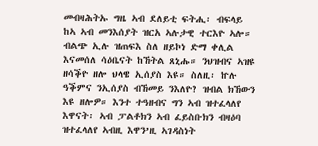መብዛሕትኡ ግዜ ኣብ ደለይቲ ፍትሒ፡ ብፍላይ ከኣ ኣብ መንእሰያት ዝርአ ኣሉታዊ ተርእዮ ኣሎ። ብልጭ ኢሉ ዝጠፍእ ስለ ዘይኮነ ድማ ቀሊል እናመሰለ ሳዕቤናት ከኸትል ጸኒሑ። ንህዝብና ኣዝዩ ዘሳቕዮ ዘሎ ህላዌ ኢሰያስ እዩ። ስለዚ፡ ኵሉ ዓቕምና ንኢሰያስ ብኸመይ ንእለዮ? ዝብል ክኸውን እዩ ዘሎዎ። እንተ ተዓዘብና ግን ኣብ ዝተፈላለየ እዋናት፡ ኣብ ፓልቶክን ኣብ ፈይስቡክን ብዛዕባ ዝተፈላለየ ኣብዚ እዋን’ዚ ኣገዳስነት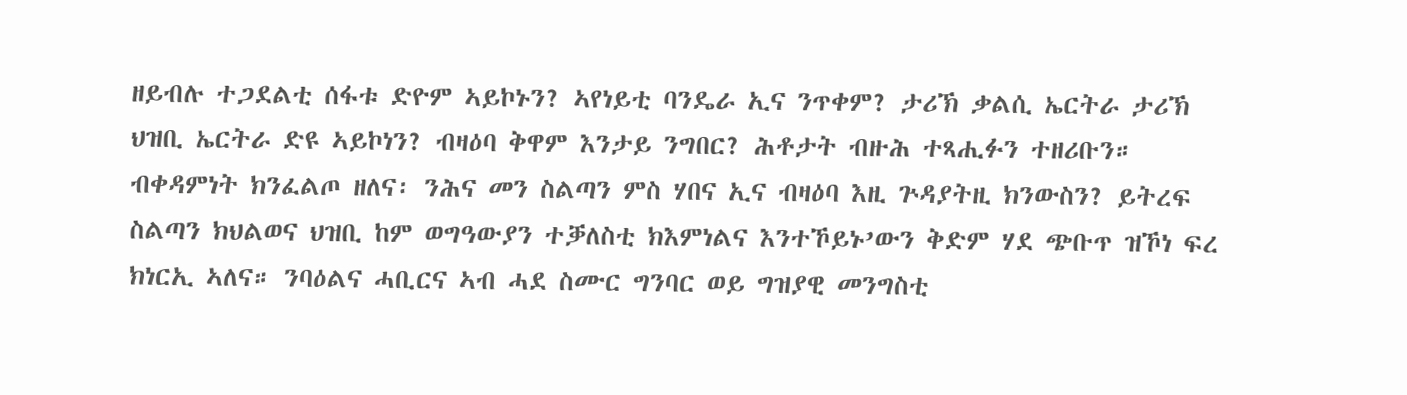ዘይብሉ ተጋደልቲ ሰፋቱ ድዮም ኣይኮኑን? ኣየነይቲ ባንዴራ ኢና ንጥቀም? ታሪኽ ቃልሲ ኤርትራ ታሪኽ ህዝቢ ኤርትራ ድዩ ኣይኮነን? ብዛዕባ ቅዋም እንታይ ንግበር? ሕቶታት ብዙሕ ተጻሒፉን ተዘሪቡን። ብቀዳምነት ክንፈልጦ ዘለና፡ ንሕና መን ስልጣን ምስ ሃበና ኢና ብዛዕባ እዚ ጕዳያትዚ ክንውስን? ይትረፍ ስልጣን ክህልወና ህዝቢ ከም ወግዓውያን ተቓለስቲ ክእምነልና እንተኾይኑ’ውን ቅድም ሃደ ጭቡጥ ዝኾነ ፍረ ክነርኢ ኣለና። ንባዕልና ሓቢርና ኣብ ሓደ ስሙር ግንባር ወይ ግዝያዊ መንግስቲ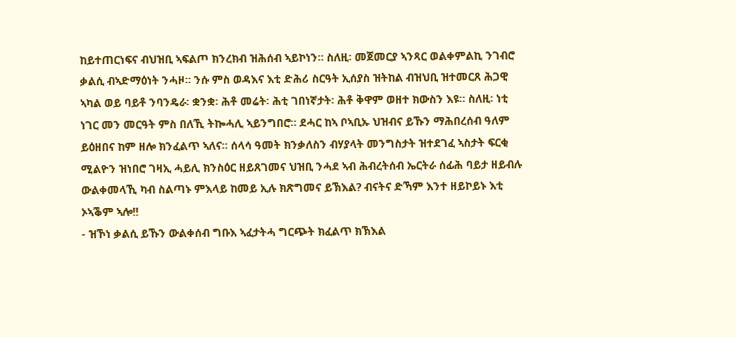ከይተጠርነፍና ብህዝቢ ኣፍልጦ ክንረክብ ዝሕሰብ ኣይኮነን። ስለዚ፡ መጀመርያ ኣንጻር ወልቀምልኪ ንገብሮ ቃልሲ ብኣድማዕነት ንሓዞ። ንሱ ምስ ወዳእና እቲ ድሕሪ ስርዓት ኢሰያስ ዝትከል ብዝህቢ ዝተመርጸ ሕጋዊ ኣካል ወይ ባይቶ ንባንዴራ፡ ቋንቋ፡ ሕቶ መሬት፡ ሕቲ ገበነኛታት፡ ሕቶ ቅዋም ወዘተ ክውስን እዩ። ስለዚ፡ ነቲ ነገር መን መርዓት ምስ በለኺ ትኰሓሊ ኣይንግበሮ። ደሓር ከኣ ቦኣቢኡ ህዝብና ይኹን ማሕበረሰብ ዓለም ይዕዘበና ከም ዘሎ ክንፈልጥ ኣለና። ሰላሳ ዓመት ክንቃለስን ብሃያላት መንግስታት ዝተደገፈ ኣስታት ፍርቂ ሚልዮን ዝነበሮ ገዛኢ ሓይሊ ክንስዕር ዘይጸገመና ህዝቢ ንሓደ ኣብ ሕብረትሰብ ኤርትራ ሰፊሕ ባይታ ዘይብሉ ውልቀመላኺ ካብ ስልጣኑ ምእላይ ከመይ ኢሉ ክጽግመና ይኽእል? ብናትና ድኻም እንተ ዘይኮይኑ እቲ ኦኣቕም ኣሎ!!
- ዝኾነ ቃልሲ ይኹን ውልቀሰብ ግቡእ ኣፈታትሓ ግርጭት ክፈልጥ ክኽእል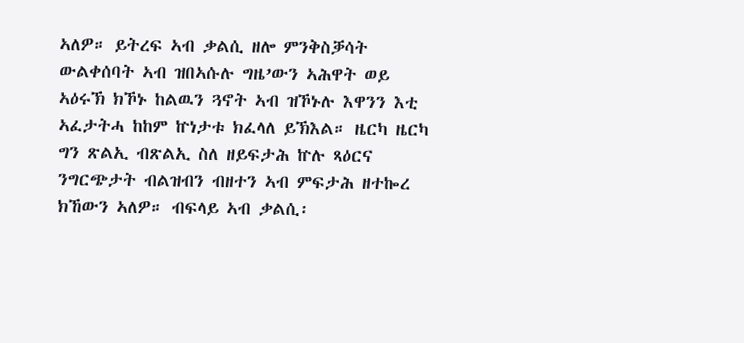ኣለዎ። ይትረፍ ኣብ ቃልሲ ዘሎ ምንቅስቓሳት ውልቀሰባት ኣብ ዝበኣሱሉ ግዜ’ውን ኣሕዋት ወይ ኣዕሩኽ ክኾኑ ከልዉን ጓኖት ኣብ ዝኾኑሉ እዋንን እቲ ኣፈታትሓ ከከም ኵነታቱ ክፈላለ ይኽእል። ዜርካ ዜርካ ግን ጽልኢ ብጽልኢ ስለ ዘይፍታሕ ኵሉ ጻዕርና ንግርጭታት ብልዝብን ብዘተን ኣብ ምፍታሕ ዘተኰረ ክኸውን ኣለዎ። ብፍላይ ኣብ ቃልሲ፡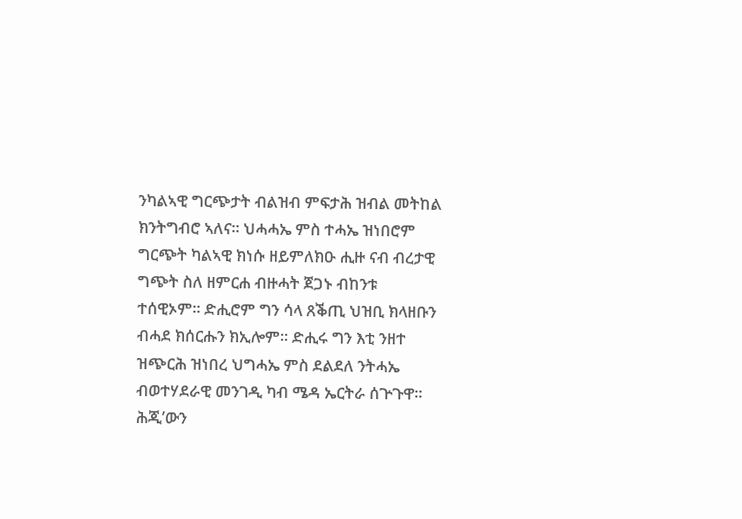ንካልኣዊ ግርጭታት ብልዝብ ምፍታሕ ዝብል መትከል ክንትግብሮ ኣለና። ህሓሓኤ ምስ ተሓኤ ዝነበሮም ግርጭት ካልኣዊ ክነሱ ዘይምለክዑ ሒዙ ናብ ብረታዊ ግጭት ስለ ዘምርሐ ብዙሓት ጀጋኑ ብከንቱ ተሰዊኦም። ድሒሮም ግን ሳላ ጸቕጢ ህዝቢ ክላዘቡን ብሓደ ክሰርሑን ክኢሎም። ድሒሩ ግን እቲ ንዘተ ዝጭርሕ ዝነበረ ህግሓኤ ምስ ደልደለ ንትሓኤ ብወተሃደራዊ መንገዲ ካብ ሜዳ ኤርትራ ሰጕጉዋ። ሕጂ’ውን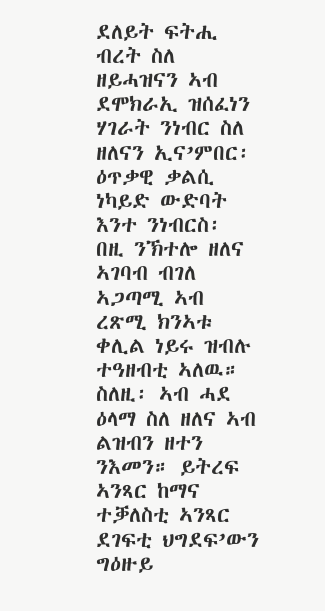ደለይት ፍትሒ ብረት ስለ ዘይሓዝናን ኣብ ደሞክራኢ ዝሰፈነን ሃገራት ንነብር ስለ ዘለናን ኢና’ምበር፡ ዕጥቃዊ ቃልሲ ነካይድ ውድባት እንተ ንነብርስ፡ በዚ ንኽተሎ ዘለና ኣገባብ ብገለ ኣጋጣሚ ኣብ ረጽሚ ክንኣቱ ቀሊል ነይሩ ዝብሉ ተዓዘብቲ ኣለዉ። ስለዚ፡ ኣብ ሓደ ዕላማ ስለ ዘለና ኣብ ልዝብን ዘተን ንእመን። ይትረፍ ኣንጻር ከማና ተቓለስቲ ኣንጻር ደገፍቲ ህግደፍ’ውን ግዕዙይ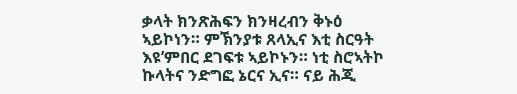ቃላት ክንጽሕፍን ክንዛረብን ቅኑዕ ኣይኮነን። ምኽንያቱ ጸላኢና እቲ ስርዓት እዩ’ምበር ደገፍቱ ኣይኮኑን። ነቲ ስሮኣትኮ ኩላትና ንድግፎ ኔርና ኢና። ናይ ሕጂ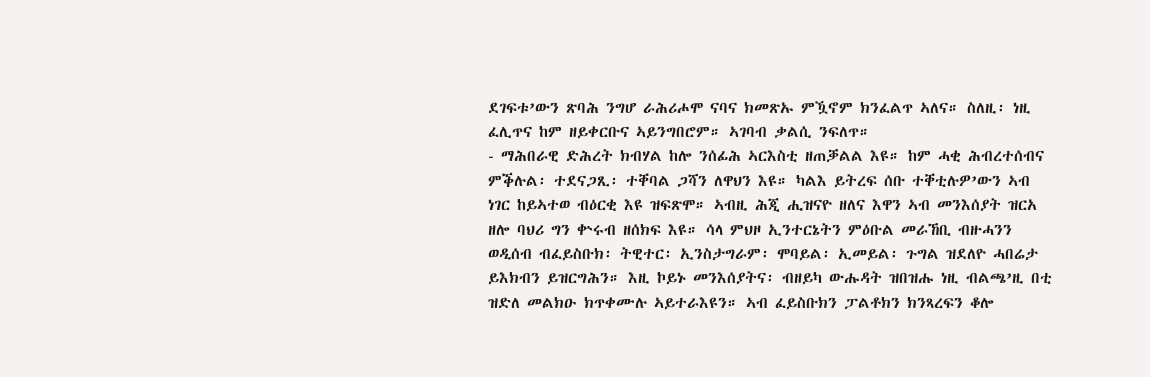ደገፍቱ’ውን ጽባሕ ንግሆ ራሕሪሖሞ ናባና ክመጽኡ ምዃኖም ክንፈልጥ ኣለና። ስለዚ፡ ነዚ ፈሊጥና ከም ዘይቀርቡና ኣይንግበሮም። ኣገባብ ቃልሲ ንፍለጥ።
- ማሕበራዊ ድሕረት ክብሃል ከሎ ንሰፊሕ ኣርእስቲ ዘጠቓልል እዩ። ከም ሓቂ ሕብረተሰብና ምቕሉል፡ ተደናጋጺ፡ ተቐባል ጋሻን ለዋህን እዩ። ካልእ ይትረፍ ሰቡ ተቐቲሉዎ’ውን ኣብ ነገር ከይኣተወ ብዕርቂ እዩ ዝፍጽሞ። ኣብዚ ሕጂ ሒዝናዮ ዘለና እዋን ኣብ መንእሰያት ዝርአ ዘሎ ባህሪ ግን ቍሩብ ዘሰክፍ እዩ። ሳላ ምህዞ ኢንተርኔትን ምዕቡል መራኸቢ ብዙሓንን ወዲሰብ ብፈይስቡክ፡ ትዊተር፡ ኢንስታግራም፡ ሞባይል፡ ኢመይል፡ ጉግል ዝደለዮ ሓበሬታ ይእክብን ይዝርግሕን። እዚ ኮይኑ መንእሰያትና፡ ብዘይካ ውሑዳት ዝበዝሑ ነዚ ብልጫ’ዚ በቲ ዝድለ መልክዑ ክጥቀሙሉ ኣይተራእዩን። ኣብ ፈይስቡክን ፓልቶክን ክንጻረፍን ቆሎ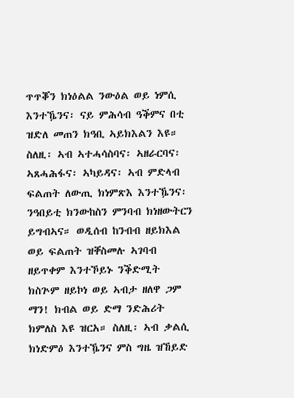ጥጥቖን ክነዕልል ንውዕል ወይ ነምሲ እንተዄንና፡ ናይ ምሕሳብ ዓቕምና በቲ ዝድለ መጠን ክዓቢ ኣይክእልን እዩ። ስለዚ፡ ኣብ ኣተሓሳስባና፡ ኣዘራርባና፡ ኣጸሓሕፋና፡ ኣካይዳና፡ ኣብ ምድላብ ፍልጠት ለውጢ ክነምጽእ እንተዄንና፡ ንዓበይቲ ክንውከስን ምንባብ ክነዘውትርን ይግብኣና። ወዲሰብ ከንብብ ዘይክእል ወይ ፍልጠት ዝቐስመሉ ኣገባብ ዘይጥቀም እንተኾይኑ ንቕድሚት ክስጕም ዘይኮነ ወይ ኣብታ ዘለዋ ጋም ማን! ክብል ወይ ድማ ንድሕሪት ክምለስ እዩ ዝርአ። ስለዚ፡ ኣብ ቃልሲ ክነድምዕ እንተዄንና ምስ ግዜ ዝኸይድ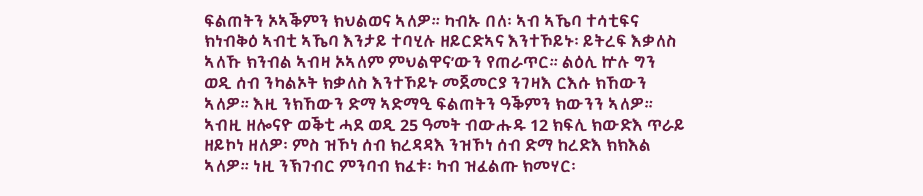ፍልጠትን ኦኣቕምን ክህልወና ኣለዎ። ካብኡ በለ፡ ኣብ ኣኼባ ተሳቲፍና ክነብቅዕ ኣብቲ ኣኼባ እንታይ ተባሂሉ ዘይርድኣና እንተኾይኑ፡ ይትረፍ እቃለስ ኣለኹ ክንብል ኣብዛ ኦኣለም ምህልዋና’ውን የጠራጥር። ልዕሊ ኵሉ ግን ወዲ ሰብ ንካልኦት ክቃለስ እንተኾይኑ መጀመርያ ንገዛእ ርእሱ ክኸውን ኣለዎ። እዚ ንክኸውን ድማ ኣድማዒ ፍልጠትን ዓቕምን ክውንን ኣለዎ። ኣብዚ ዘሎናዮ ወቕቲ ሓደ ወዲ 25 ዓመት ብውሑዱ 12 ክፍሊ ክውድእ ጥራይ ዘይኮነ ዘለዎ፡ ምስ ዝኾነ ሰብ ክረዳዳእ ንዝኾነ ሰብ ድማ ከረድእ ክክእል ኣለዎ። ነዚ ንኽገብር ምንባብ ክፈቱ፡ ካብ ዝፈልጡ ክመሃር፡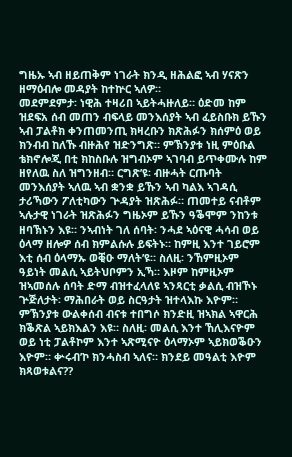ግዜኡ ኣብ ዘይጠቅም ነገራት ክንዲ ዘሕልፎ ኣብ ሃናጽን ዘማዕብሎ መዳያት ከተኵር ኣለዎ።
መደምደምታ፡ ነዊሕ ተዛሪበ ኣይትሓዙለይ። ዕድመ ከም ዝደፍአ ሰብ መጠን ብፍላይ መንእሰያት ኣብ ፈይስቡክ ይኹን ኣብ ፓልቶክ ቀንጠመንጢ ክዛረቡን ክጽሕፉን ክሰምዕ ወይ ክንብብ ከለኹ ብዙሕየ ዝድንግጽ። ምኽንያቱ ነዚ ምዕቡል ቴክኖሎጂ በቲ ክከስቡሉ ዝግብኦም ኣገባብ ይጥቀሙሉ ከም ዘየለዉ ስለ ዝግንዘብ። ርግጽ’ዩ፡ ብዙሓት ርጡባት መንእሰያት ኣለዉ ኣብ ቋንቋ ይኹን ኣብ ካልእ ኣገዳሲ ታሪኻውን ፖለቲካውን ጕዳያት ዝጽሕፉ። ጠመተይ ናብቶም ኣሉታዊ ነገራት ዝጽሕፉን ግዜኦም ይኹን ዓቕሞም ንከንቱ ዘባኽኑን እዩ። ንኣብነት ገለ ሰባት፡ ንሓደ ኣዕናዊ ሓሳብ ወይ ዕላማ ዘሎዎ ሰብ ክምልሱሉ ይፍትኑ። ከምዚ እንተ ገይሮም እቲ ሰብ ዕላማኡ ወቒዑ ማለት’ዩ። ስለዚ፡ ንኸምዚኦም ዓይነት መልሲ ኣይትህቦምን ኢኻ። እዞም ከምዚኦም ዝኣመሰሉ ሰባት ድማ ብዝተፈላለዩ ኣንጻርቲ ቃልሲ ብዝኾኑ ጕጅለታት፡ ማሕበራት ወይ ስርዓታት ዝተላእኩ እዮም። ምኽንያቱ ውልቀሰብ ብናቱ ተበግሶ ክንድዚ ዝኣክል ኣዋርሕ ክቕጽል ኣይክእልን እዩ። ስለዚ፡ መልሲ እንተ ኸሊእናዮም ወይ ነቲ ፓልቶኮም እንተ ኣጽሚናዮ ዕላማኦም ኣይክወቕዑን እዮም። ቍሩብ’ኮ ክንሓስብ ኣለና። ክንደይ መዓልቲ እዮም ክጻወቱልና??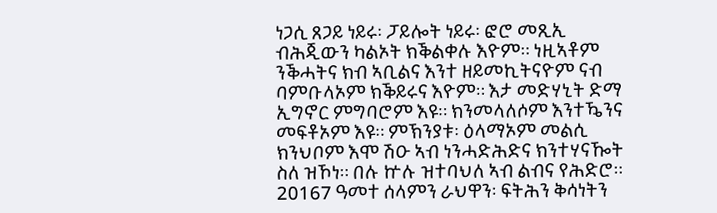ነጋሲ ጸጋይ ነይሩ፡ ፓይሎት ነይሩ፡ ፎሮ መጺኢ ብሕጂውን ካልኦት ክቕልቀሉ እዮም። ነዚኣቶም ንቕሓትና ክብ ኣቢልና እንተ ዘይመኪትናዮም ናብ ባምቡላኦም ክቕይሩና እዮም። እታ መድሃኒት ድማ ኢግኖር ምግባሮም እዩ። ክንመላለሶም እንተዄንና መፍቶኦም እዩ። ምኽንያቱ፡ ዕላማኦም መልሲ ክንህቦም እሞ ሽዑ ኣብ ነንሓድሕድና ክንተሃናዀት ስለ ዝኾነ። በሉ ኵሉ ዝተባህለ ኣብ ልብና የሕድሮ። 20167 ዓመተ ሰላምን ራህዋን፡ ፍትሕን ቅሳነትን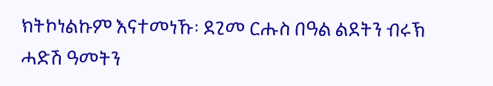ክትኮነልኩም እናተመነኹ፡ ደጊመ ርሑስ በዓል ልደትን ብሩኽ ሓድሽ ዓመትን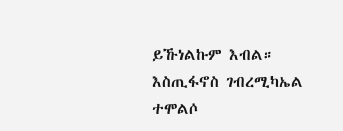ይኹነልኩም እብል።
እስጢፋኖስ ገብረሚካኤል ተሞልሶ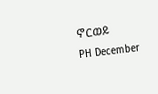ኖርወይ
PH December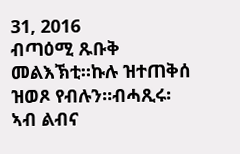31, 2016
ብጣዕሚ ጹቡቅ መልእኽቲ።ኩሉ ዝተጠቅሰ ዝወጾ የብሉን።ብሓጺሩ፡ ኣብ ልብና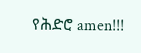የሕድሮ amen!!!